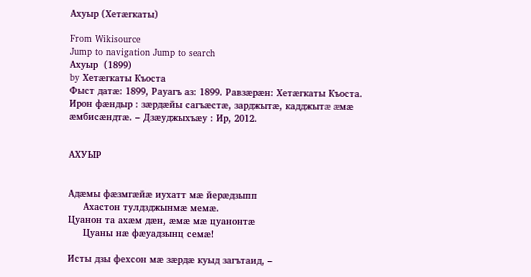Ахуыр (Хетæгкаты)

From Wikisource
Jump to navigation Jump to search
Ахуыр  (1899)
by Хетæгкаты Къоста
Фыст датæ: 1899, Рауагъ аз: 1899. Равзæрæн: Хетæгкаты Къоста. Ирон фæндыр : зæрдæйы сагъæстæ, зарджытæ, кадджытæ æмæ æмбисæндтæ. – Дзæуджыхъæу : Ир, 2012.


АХУЫР


Адæмы фæзмгæйæ иухатт мæ йерæдзыпп
     Ахастон тулдзджынмæ мемæ.
Цуанон та ахæм дæн, æмæ мæ цуанонтæ
     Цуаны нæ фæуадзынц семæ!

Исты дзы фехсон мæ зæрдæ куыд загътаид, –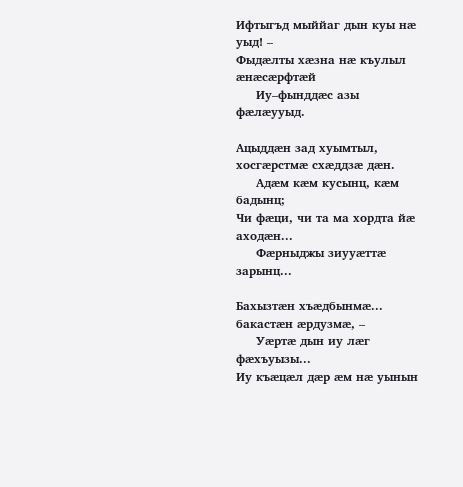Ифтыгъд мыййаг дын куы нæ уыд! –
Фыдæлты хæзна нæ къулыл æнæсæрфтæй
     Иу–фынддæс азы фæлæууыд.

Ацыддæн зад хуымтыл, хосгæрстмæ схæддзæ дæн.
     Адæм кæм кусынц, кæм бадынц;
Чи фæци, чи та ма хордта йæ аходæн...
     Фæрныджы зиууæттæ зарынц...

Бахызтæн хъæдбынмæ... бакастæн æрдузмæ, –
     Уæртæ дын иу лæг фæхъуызы...
Иу къæцæл дæр æм нæ уынын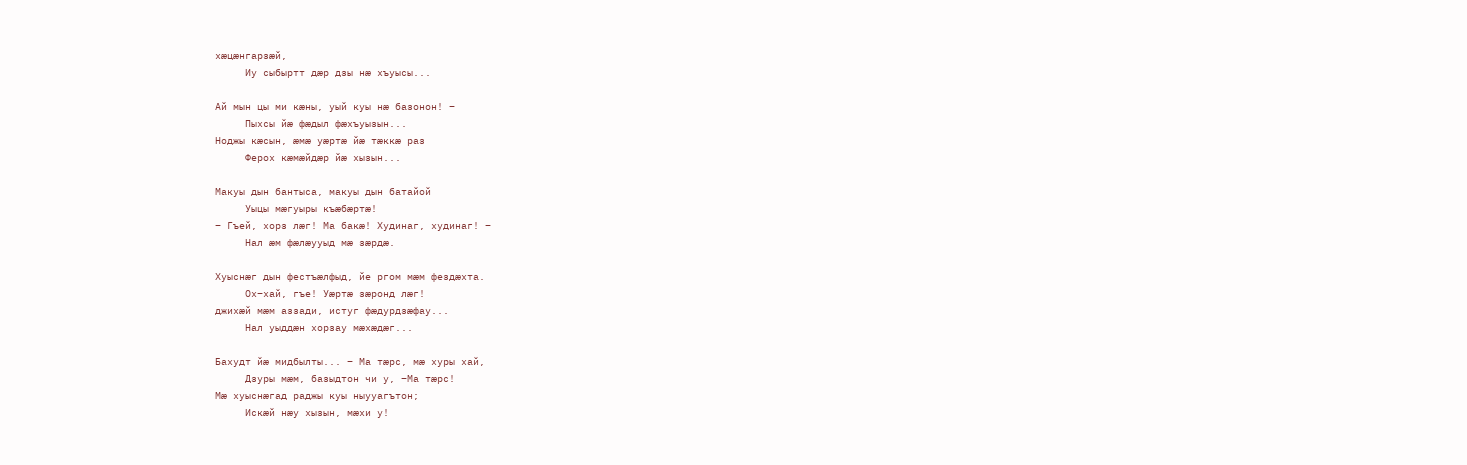хæцæнгарзæй,
     Иу сыбыртт дæр дзы нæ хъуысы...

Ай мын цы ми кæны, уый куы нæ базонон! –
     Пыхсы йæ фæдыл фæхъуызын...
Ноджы кæсын, æмæ уæртæ йæ тæккæ раз
     Ферох кæмæйдæр йæ хызын...

Макуы дын бантыса, макуы дын батайой
     Уыцы мæгуыры къæбæртæ!
– Гъей, хорз лæг! Ма бакæ! Худинаг, худинаг! –
     Нал æм фæлæууыд мæ зæрдæ.

Хуыснæг дын фестъæлфыд, йе ргом мæм фездæхта.
     Ох–хай, гъе! Уæртæ зæронд лæг!
джихæй мæм аззади, истуг фæдурдзæфау...
     Нал уыддæн хорзау мæхæдæг...

Бахудт йæ мидбылты... – Ма тæрс, мæ хуры хай,
     Дзуры мæм, базыдтон чи у, –Ма тæрс!
Мæ хуыснæгад раджы куы ныууагътон;
     Искæй нæу хызын, мæхи у!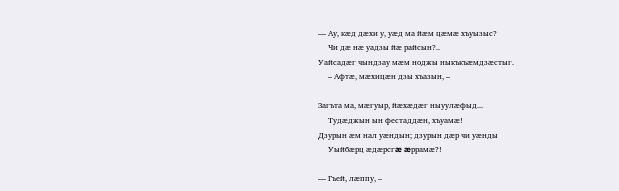— Ау, кæд дæхи у, уæд ма йæм цæмæ хъуызыс?
     Чи дæ нæ уадзы йæ райсын?..
Уайсадæг чындзау мæм ноджы ныкъкъæмдзæстыг.
     – Афтæ, мæхицæн дзы хъазын, –

Загъта ма, мæгуыр, йæхæдæг ныуулæфыд...
     Тудæджын ын фестаддæн, хъуамæ!
Дзурын æм нал уæндын; дзурын дæр чи уæнды
     Уыйбæрц æдæрсгæ æррамæ?!

— Гъей, лæппу, –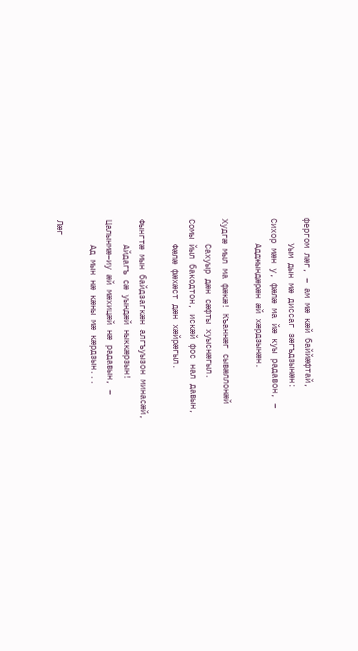фергом лæг, – ам мæ кæй баййæфтай,
     Уым дын мæ диссаг зæгъдзынæн:
Сихор мæн у, фæлæ ма йæ куы радавон, –
     Адджындæрæн æй хæрдзынæн.

Худгæ мыл ма фæкæ! Къаннæг сывæллонæй
     Сахуыр дæн сæфты хуыснæгыл.
Сомы йыл бакодтон, искæй фос нал давын,
     Фæлæ фæхæст дæн хæйрæгыл.

Фынгтæ мын байдзагкæн алгъуызон минасæй,
     Айдагъ сæ уындæй ныккæрзын!
Цалынмæ–иу æй мæхицæй нæ радавын, –
     Ад мын нæ кæны мæ кæрдзын...

Лæг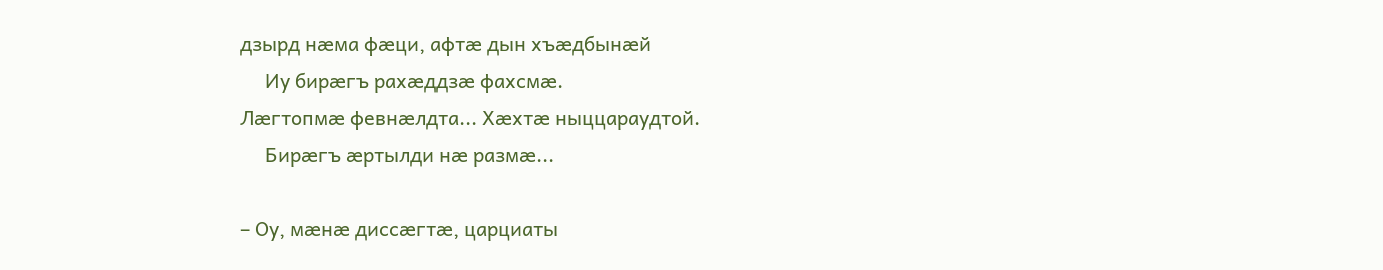дзырд нæма фæци, афтæ дын хъæдбынæй
     Иу бирæгъ рахæддзæ фахсмæ.
Лæгтопмæ февнæлдта... Хæхтæ ныццараудтой.
     Бирæгъ æртылди нæ размæ...

– Оу, мæнæ диссæгтæ, царциаты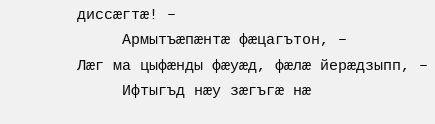диссæгтæ! –
     Армытъæпæнтæ фæцагътон, –
Лæг ма цыфæнды фæуæд, фæлæ йерæдзыпп, –
     Ифтыгъд нæу зæгъгæ нæ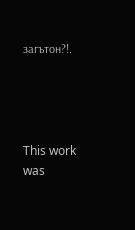загътон?!.




This work was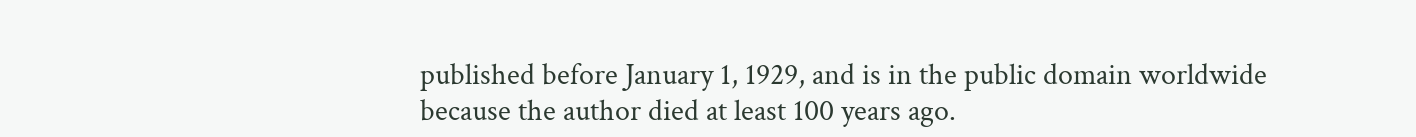published before January 1, 1929, and is in the public domain worldwide because the author died at least 100 years ago.